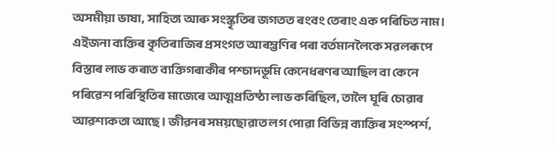অসমীয়া ভাষা, সাহিত্য আৰু সংস্কৃতিৰ জগতত ৰংবং তেৰাং এক পৰিচিত নাম। এইজনা ব্যক্তিৰ কৃতিৰাজিৰ প্ৰসংগত আৰম্ভণিৰ পৰা বৰ্তমানলৈকে সৱলৰূপে বিস্তাৰ লাভ কৰাত ব্যক্তিগৰাকীৰ পশ্চাদভূমি কেনেধৰণৰ আছিল বা কেনে পৰিৱেশ পৰিস্থিতিৰ মাজেৰে আত্মপ্ৰতিষ্ঠা লাভ কৰিছিল, তালৈ ঘূৰি চোৱাৰ আৱশ্যকতা আছে। জীৱনৰ সময়ছোৱাত লগ পোৱা বিভিন্ন ব্যাক্তিৰ সংস্পৰ্শ,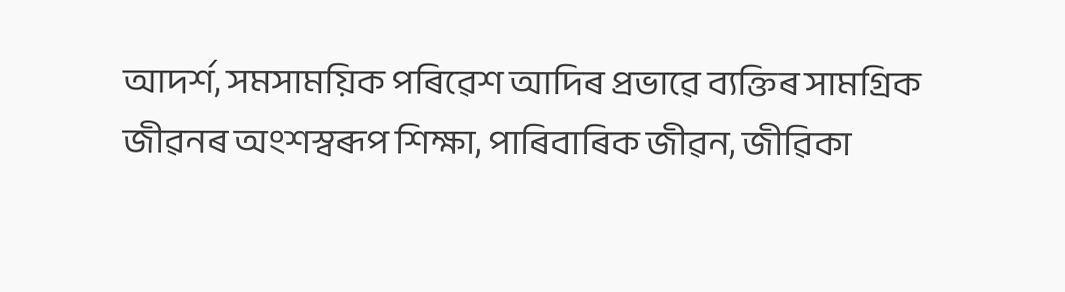আদর্শ, সমসাময়িক পৰিৱেশ আদিৰ প্ৰভাৱে ব্যক্তিৰ সামগ্ৰিক জীৱনৰ অংশস্বৰূপ শিক্ষা, পাৰিবাৰিক জীৱন, জীৱিকা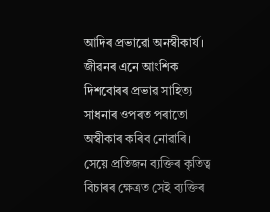আদিৰ প্রভাৱো অনস্বীকার্য। জীৱনৰ এনে আংশিক দিশবোৰৰ প্ৰভাৱ সাহিত্য সাধনাৰ ওপৰত পৰাতো অস্বীকাৰ কৰিব নোৱাৰি। সেয়ে প্রতিজন ব্যক্তিৰ কৃতিত্ব বিচাৰৰ ক্ষেত্ৰত সেই ব্যক্তিৰ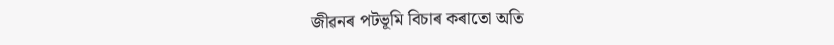জীৱনৰ পটভূমি বিচাৰ কৰাতো অতি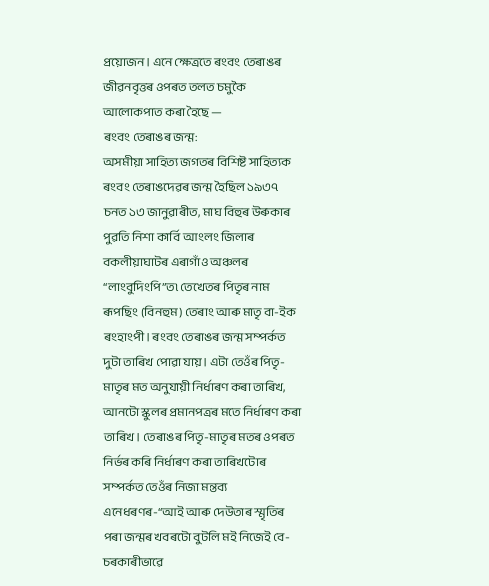প্রয়োজন। এনে ক্ষেত্ৰতে ৰংবং তেৰাঙৰ জীৱনবৃত্তৰ ওপৰত তলত চমুকৈ আলোকপাত কৰা হৈছে —
ৰংবং তেৰাঙৰ জন্ম:
অসমীয়া সাহিত্য জগতৰ বিশিষ্ট সাহিত্যক ৰংবং তেৰাঙদেৱৰ জন্ম হৈছিল ১৯৩৭ চনত ১৩ জানুৱাৰীত, মাঘ বিহুৰ উৰুকাৰ পুৱতি নিশা কাৰ্বি আংলং জিলাৰ বকলীয়াঘাটৰ এৰাগাঁও অঞ্চলৰ “লাংবুদিংপি”ত৷ তেখেতৰ পিতৃৰ নাম ৰূপছিং (বিনহুম) তেৰাং আৰু মাতৃ বা-ইক ৰংহাংপী। ৰংবং তেৰাঙৰ জন্ম সম্পৰ্কত দুটা তাৰিখ পোৱা যায়। এটা তেওঁৰ পিতৃ-মাতৃৰ মত অনুযায়ী নির্ধাৰণ কৰা তাৰিখ, আনটো স্কুলৰ প্ৰমানপত্ৰৰ মতে নিৰ্ধাৰণ কৰা তাৰিখ। তেৰাঙৰ পিতৃ-মাতৃৰ মতৰ ওপৰত নিৰ্ভৰ কৰি নিৰ্ধাৰণ কৰা তাৰিখটোৰ সম্পৰ্কত তেওঁৰ নিজা মন্তব্য এনেধৰণৰ-“আই আৰু দেউতাৰ স্মৃতিৰ পৰা জন্মৰ খবৰটো বুটলি মই নিজেই বে-চৰকাৰীভাৱে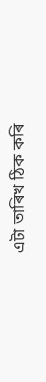এটা তাৰিখ ঠিক কৰি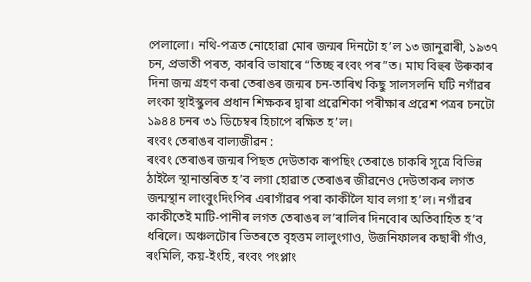পেলালো। নথি-পত্রত নোহোৱা মোৰ জন্মৰ দিনটো হ’ল ১৩ জানুৱাৰী, ১৯৩৭ চন, প্রভাতী পৰত, কাৰবি ভাষাৰে “তিচ্ছ ৰংবং পৰ”ত। মাঘ বিহুৰ উৰুকাৰ দিনা জন্ম গ্ৰহণ কৰা তেৰাঙৰ জন্মৰ চন-তাৰিখ কিছু সালসলনি ঘটি নগাঁৱৰ লংকা স্থাইস্কুলৰ প্ৰধান শিক্ষকৰ দ্বাৰা প্ৰৱেশিকা পৰীক্ষাৰ প্ৰৱেশ পত্ৰৰ চনটো ১৯৪৪ চনৰ ৩১ ডিচেম্বৰ হিচাপে ৰক্ষিত হ’ল।
ৰংবং তেৰাঙৰ বাল্যজীৱন :
ৰংবং তেৰাঙৰ জন্মৰ পিছত দেউতাক ৰূপছিং তেৰাঙে চাকৰি সূত্রে বিভিন্ন ঠাইলৈ স্থানান্তৰিত হ’ব লগা হোৱাত তেৰাঙৰ জীৱনেও দেউতাকৰ লগত জন্মস্থান লাংবুংদিংপিৰ এৰাগাঁৱৰ পৰা কাকীলৈ যাব লগা হ’ল। নগাঁৱৰ কাকীতেই মাটি-পানীৰ লগত তেৰাঙৰ ল’ৰালিৰ দিনবোৰ অতিবাহিত হ’ব ধৰিলে। অঞ্চলটোৰ ভিতৰতে বৃহত্তম লালুংগাও, উজনিফালৰ কছাৰী গাঁও, ৰংমিলি, কয়-ইংহি, ৰংবং পংপ্লাং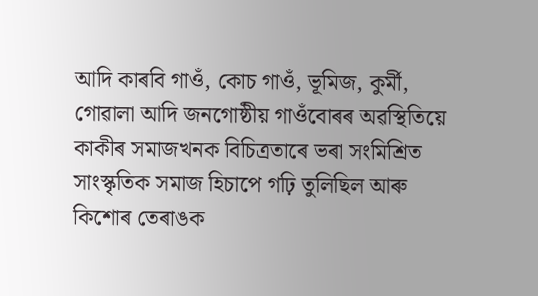আদি কাৰবি গাওঁ, কোচ গাওঁ, ভূমিজ, কুর্মী, গোৱালা আদি জনগোষ্ঠীয় গাওঁবোৰৰ অৱস্থিতিয়ে কাকীৰ সমাজখনক বিচিত্ৰতাৰে ভৰা সংমিশ্রিত সাংস্কৃতিক সমাজ হিচাপে গঢ়ি তুলিছিল আৰু কিশোৰ তেৰাঙক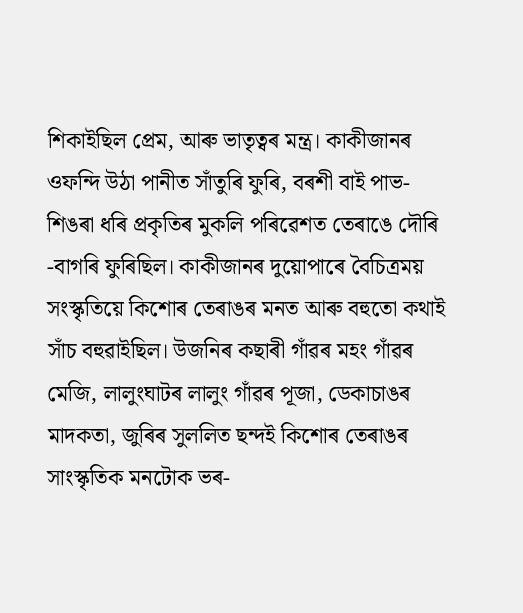শিকাইছিল প্রেম, আৰু ভাতৃত্বৰ মন্ত্র। কাকীজানৰ ওফন্দি উঠা পানীত সাঁতুৰি ফুৰি, বৰশী বাই পাভ-শিঙৰা ধৰি প্ৰকৃতিৰ মুকলি পৰিৱেশত তেৰাঙে দৌৰি -বাগৰি ফুৰিছিল। কাকীজানৰ দুয়োপাৰে বৈচিত্রময় সংস্কৃতিয়ে কিশোৰ তেৰাঙৰ মনত আৰু বহুতো কথাই সাঁচ বহুৱাইছিল। উজনিৰ কছাৰী গাঁৱৰ মহং গাঁৱৰ মেজি, লালুংঘাটৰ লালুং গাঁৱৰ পূজা, ডেকাচাঙৰ মাদকতা, জুৰিৰ সুললিত ছন্দই কিশোৰ তেৰাঙৰ সাংস্কৃতিক মনটোক ভৰ-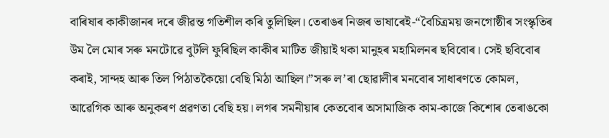বাৰিষাৰ কাকীজানৰ দৰে জীৱন্ত গতিশীল কৰি তুলিছিল। তেৰাঙৰ নিজৰ ভাষাৰেই-“বৈচিত্রময় জনগোষ্ঠীৰ সংস্কৃতিৰ উম লৈ মোৰ সৰু মনটোৱে বুটলি ফুৰিছিল কাকীৰ মাটিত জীয়াই থকা মানুহৰ মহামিলনৰ ছবিবোৰ। সেই ছবিবোৰ কৰাই, সান্দহ আৰু তিল পিঠাতকৈয়ো বেছি মিঠা আছিল।”সৰু ল’ৰা ছোৱালীৰ মনবোৰ সাধাৰণতে কোমল, আৱেগিক আৰু অনুকৰণ প্ৰৱণতা বেছি হয়। লগৰ সমনীয়াৰ কেতবোৰ অসামাজিক কাম-কাজে কিশোৰ তেৰাঙকো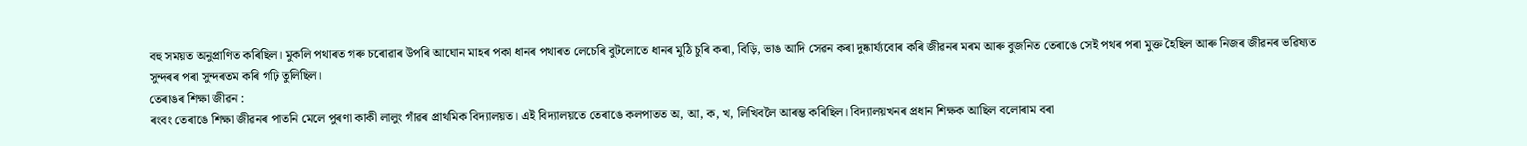বহু সময়ত অনুপ্রাণিত কৰিছিল। মুকলি পথাৰত গৰু চৰোৱাৰ উপৰি আঘোন মাহৰ পকা ধানৰ পথাৰত লেচেৰি বুটলোতে ধানৰ মুঠি চুৰি কৰা, বিড়ি, ভাঙ আদি সেৱন কৰা দুষ্কাৰ্য্যবোৰ কৰি জীৱনৰ মৰম আৰু বুজনিত তেৰাঙে সেই পথৰ পৰা মুক্ত হৈছিল আৰু নিজৰ জীৱনৰ ভৱিষ্যত সুন্দৰৰ পৰা সুন্দৰতম কৰি গঢ়ি তুলিছিল।
তেৰাঙৰ শিক্ষা জীৱন :
ৰংবং তেৰাঙে শিক্ষা জীৱনৰ পাতনি মেলে পুৰণা কাকী লালুং গাঁৱৰ প্ৰাথমিক বিদ্যালয়ত। এই বিদ্যালয়তে তেৰাঙে কলপাতত অ, আ, ক, খ, লিখিবলৈ আৰম্ভ কৰিছিল। বিদ্যালয়খনৰ প্ৰধান শিক্ষক আছিল বলোৰাম বৰা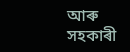আৰু সহকাৰী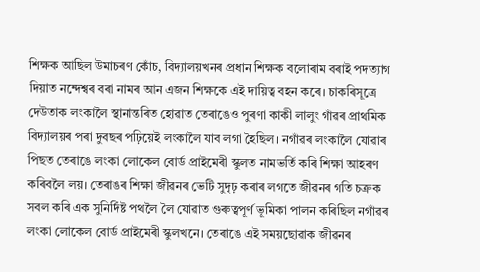শিক্ষক আছিল উমাচৰণ কোঁচ, বিদ্যালয়খনৰ প্রধান শিক্ষক বলোৰাম বৰাই পদত্যাগ দিয়াত নন্দেশ্বৰ বৰা নামৰ আন এজন শিক্ষকে এই দায়িত্ব বহন কৰে। চাকৰিসূত্ৰে দেউতাক লংকালৈ স্থানান্তৰিত হোৱাত তেৰাঙেও পুৰণা কাকী লালুং গাঁৱৰ প্ৰাথমিক বিদ্যালয়ৰ পৰা দুবছৰ পঢ়িয়েই লংকালৈ যাব লগা হৈছিল। নগাঁৱৰ লংকালৈ যোৱাৰ পিছত তেৰাঙে লংকা লোকেল বোৰ্ড প্রাইমেৰী স্কুলত নামভৰ্তি কৰি শিক্ষা আহৰণ কৰিবলৈ লয়। তেৰাঙৰ শিক্ষা জীৱনৰ ভেটি সুদৃঢ় কৰাৰ লগতে জীৱনৰ গতি চক্রক সবল কৰি এক সুনিৰ্দিষ্ট পথলৈ লৈ যোৱাত গুৰুত্বপূৰ্ণ ভূমিকা পালন কৰিছিল নগাঁৱৰ লংকা লোকেল বোৰ্ড প্রাইমেৰী স্কুলখনে। তেৰাঙে এই সময়ছোৱাক জীৱনৰ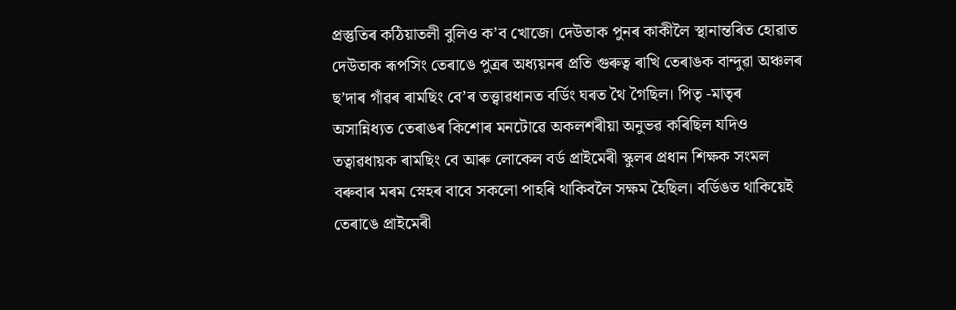প্রস্তুতিৰ কঠিয়াতলী বুলিও ক’ব খোজে। দেউতাক পুনৰ কাকীলৈ স্থানান্তৰিত হোৱাত দেউতাক ৰূপসিং তেৰাঙে পুত্ৰৰ অধ্যয়নৰ প্রতি গুৰুত্ব ৰাখি তেৰাঙক বান্দুৱা অঞ্চলৰ ছ’দাৰ গাঁৱৰ ৰামছিং বে’ৰ তত্ত্বাৱধানত বর্ডিং ঘৰত থৈ গৈছিল। পিতৃ -মাতৃৰ অসান্নিধ্যত তেৰাঙৰ কিশোৰ মনটোৱে অকলশৰীয়া অনুভৱ কৰিছিল যদিও তত্বাৱধায়ক ৰামছিং বে আৰু লোকেল বর্ড প্রাইমেৰী স্কুলৰ প্রধান শিক্ষক সংমল বৰুবাৰ মৰম স্নেহৰ বাবে সকলো পাহৰি থাকিবলৈ সক্ষম হৈছিল। বর্ডিঙত থাকিয়েই তেৰাঙে প্রাইমেৰী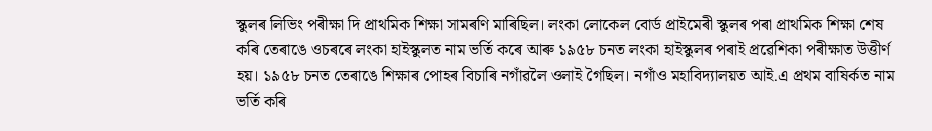স্কুলৰ লিভিং পৰীক্ষা দি প্রাথমিক শিক্ষা সামৰণি মাৰিছিল। লংকা লোকেল বোৰ্ড প্রাইমেৰী স্কুলৰ পৰা প্রাথমিক শিক্ষা শেষ কৰি তেৰাঙে ওচৰৰে লংকা হাইস্কুলত নাম ভৰ্তি কৰে আৰু ১৯৫৮ চনত লংকা হাইস্কুলৰ পৰাই প্ৰৱেশিকা পৰীক্ষাত উত্তীৰ্ণ হয়। ১৯৫৮ চনত তেৰাঙে শিক্ষাৰ পোহৰ বিচাৰি নগাঁৱলৈ ওলাই গৈছিল। নগাঁও মহাবিদ্যালয়ত আই.এ প্ৰথম বাষির্কত নাম ভর্তি কৰি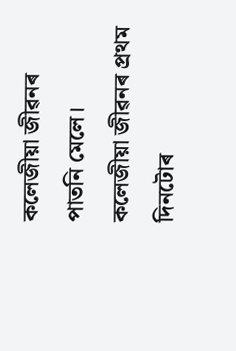কলেজীয়া জীৱনৰ পাতনি মেলে। কলেজীয়া জীৱনৰ প্ৰথম দিনটোৰ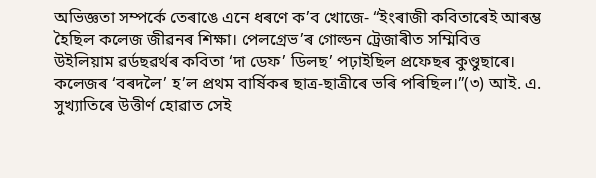অভিজ্ঞতা সম্পর্কে তেৰাঙে এনে ধৰণে ক’ব খোজে- “ইংৰাজী কবিতাৰেই আৰম্ভ হৈছিল কলেজ জীৱনৰ শিক্ষা। পেলগ্রেভ’ৰ গোল্ডন ট্রেজাৰীত সম্মিবিত্ত উইলিয়াম ৱর্ডছৱৰ্থৰ কবিতা ‘দা ডেফ’ ডিলছ’ পঢ়াইছিল প্রফেছৰ কুণ্ডুছাৰে। কলেজৰ ‘বৰদলৈ’ হ’ল প্রথম বার্ষিকৰ ছাত্র-ছাত্রীৰে ভৰি পৰিছিল।”(৩) আই. এ. সুখ্যাতিৰে উত্তীৰ্ণ হোৱাত সেই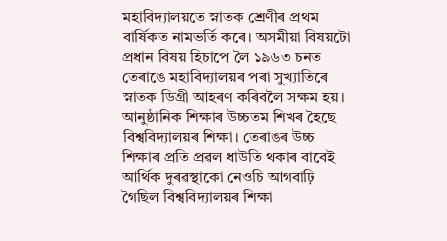মহাবিদ্যালয়তে স্নাতক শ্রেণীৰ প্রথম বাৰ্ষিকত নামভর্তি কৰে। অসমীয়া বিষয়টো প্রধান বিষয় হিচাপে লৈ ১৯৬৩ চনত তেৰাঙে মহাবিদ্যালয়ৰ পৰা সুখ্যাতিৰে স্নাতক ডিগ্ৰী আহৰণ কৰিবলৈ সক্ষম হয়।
আনুষ্ঠানিক শিক্ষাৰ উচ্চতম শিখৰ হৈছে বিশ্ববিদ্যালয়ৰ শিক্ষা। তেৰাঙৰ উচ্চ শিক্ষাৰ প্ৰতি প্ৰৱল ধাউতি থকাৰ বাবেই আর্থিক দুৰৱস্থাকো নেওচি আগবাঢ়ি গৈছিল বিশ্ববিদ্যালয়ৰ শিক্ষা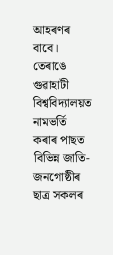আহৰণৰ বাবে। তেৰাঙে গুৱাহাটী বিশ্ববিদ্যালয়ত নামভৰ্তি কৰাৰ পাছত বিভিন্ন জাতি- জনগোষ্ঠীৰ ছাত্ৰ সকলৰ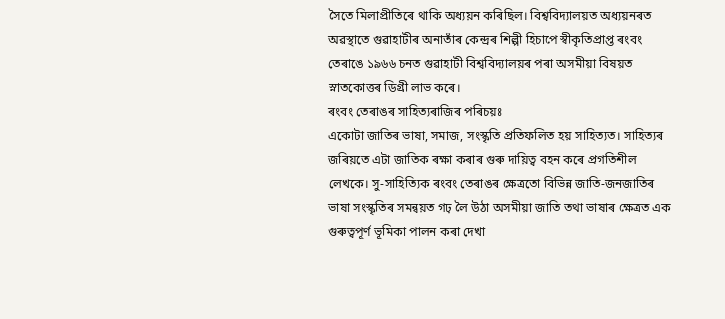সৈতে মিলাপ্ৰীতিৰে থাকি অধ্যয়ন কৰিছিল। বিশ্ববিদ্যালয়ত অধ্যয়নৰত অৱস্থাতে গুৱাহাটীৰ অনাতাঁৰ কেন্দ্ৰৰ শিল্পী হিচাপে স্বীকৃতিপ্ৰাপ্ত ৰংবং তেৰাঙে ১৯৬৬ চনত গুৱাহাটী বিশ্ববিদ্যালয়ৰ পৰা অসমীয়া বিষয়ত স্নাতকোত্তৰ ডিগ্ৰী লাভ কৰে।
ৰংবং তেৰাঙৰ সাহিত্যৰাজিৰ পৰিচয়ঃ
একোটা জাতিৰ ভাষা, সমাজ, সংস্কৃতি প্রতিফলিত হয় সাহিত্যত। সাহিত্যৰ জৰিয়তে এটা জাতিক ৰক্ষা কৰাৰ গুৰু দায়িত্ব বহন কৰে প্রগতিশীল লেখকে। সু-সাহিত্যিক ৰংবং তেৰাঙৰ ক্ষেত্ৰতো বিভিন্ন জাতি-জনজাতিৰ ভাষা সংস্কৃতিৰ সমন্বয়ত গঢ় লৈ উঠা অসমীয়া জাতি তথা ভাষাৰ ক্ষেত্ৰত এক গুৰুত্বপূর্ণ ভূমিকা পালন কৰা দেখা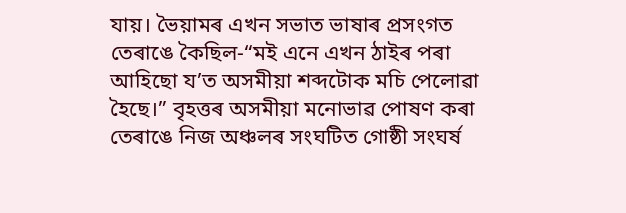যায়। ভৈয়ামৰ এখন সভাত ভাষাৰ প্ৰসংগত তেৰাঙে কৈছিল-“মই এনে এখন ঠাইৰ পৰা আহিছো য’ত অসমীয়া শব্দটোক মচি পেলোৱা হৈছে।” বৃহত্তৰ অসমীয়া মনোভাৱ পোষণ কৰা তেৰাঙে নিজ অঞ্চলৰ সংঘটিত গোষ্ঠী সংঘর্ষ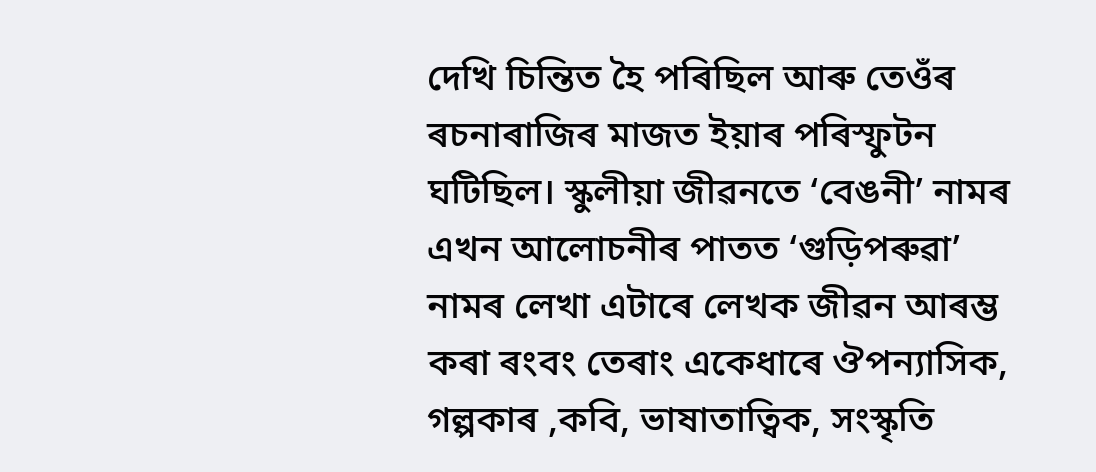দেখি চিন্তিত হৈ পৰিছিল আৰু তেওঁৰ ৰচনাৰাজিৰ মাজত ইয়াৰ পৰিস্ফুটন ঘটিছিল। স্কুলীয়া জীৱনতে ‘বেঙনী’ নামৰ এখন আলোচনীৰ পাতত ‘গুড়িপৰুৱা’ নামৰ লেখা এটাৰে লেখক জীৱন আৰম্ভ কৰা ৰংবং তেৰাং একেধাৰে ঔপন্যাসিক, গল্পকাৰ ,কবি, ভাষাতাত্বিক, সংস্কৃতি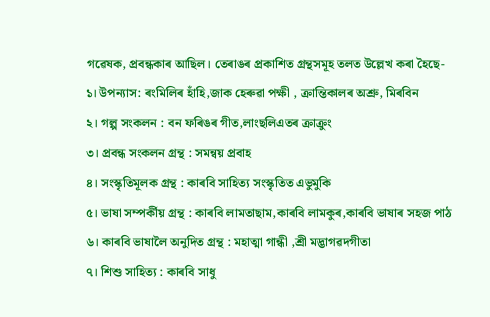গৱেষক, প্রবন্ধকাৰ আছিল। তেৰাঙৰ প্ৰকাশিত গ্রন্থসমূহ তলত উল্লেখ কৰা হৈছে-
১। উপন্যাস: ৰংমিলিৰ হাঁহি,জাক হেৰুৱা পক্ষী , ক্রান্তিকালৰ অশ্রু, মিৰবিন
২। গল্প সংকলন : বন ফৰিঙৰ গীত,লাংছলিএতৰ ক্ৰাক্ৰুং
৩। প্রবন্ধ সংকলন গ্রন্থ : সমন্বয় প্রবাহ
৪। সংস্কৃতিমূলক গ্রন্থ : কাৰবি সাহিত্য সংস্কৃতিত এভুমুকি
৫। ভাষা সম্পর্কীয় গ্রন্থ : কাৰবি লামতাছাম,কাৰবি লামকুৰ,কাৰবি ভাষাৰ সহজ পাঠ
৬। কাৰবি ভাষালৈ অনুদিত গ্রন্থ : মহাত্মা গান্ধী ,শ্রী মদ্ভাগৱদগীতা
৭। শিশু সাহিত্য : কাৰবি সাধু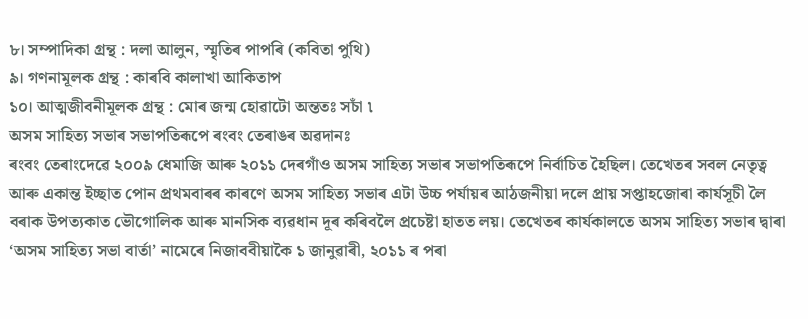৮। সম্পাদিকা গ্রন্থ : দলা আলুন, স্মৃতিৰ পাপৰি (কবিতা পুথি)
৯। গণনামূলক গ্রন্থ : কাৰবি কালাখা আকিতাপ
১০। আত্মজীবনীমূলক গ্রন্থ : মোৰ জন্ম হোৱাটো অন্ততঃ সচাঁ ৷
অসম সাহিত্য সভাৰ সভাপতিৰূপে ৰংবং তেৰাঙৰ অৱদানঃ
ৰংবং তেৰাংদেৱে ২০০৯ ধেমাজি আৰু ২০১১ দেৰগাঁও অসম সাহিত্য সভাৰ সভাপতিৰূপে নির্বাচিত হৈছিল। তেখেতৰ সবল নেতৃত্ব আৰু একান্ত ইচ্ছাত পোন প্ৰথমবাৰৰ কাৰণে অসম সাহিত্য সভাৰ এটা উচ্চ পৰ্যায়ৰ আঠজনীয়া দলে প্রায় সপ্তাহজোৰা কাৰ্যসূচী লৈ বৰাক উপত্যকাত ভৌগোলিক আৰু মানসিক ব্যৱধান দূৰ কৰিবলৈ প্ৰচেষ্টা হাতত লয়। তেখেতৰ কাৰ্যকালতে অসম সাহিত্য সভাৰ দ্বাৰা ‘অসম সাহিত্য সভা বার্তা’ নামেৰে নিজাববীয়াকৈ ১ জানুৱাৰী, ২০১১ ৰ পৰা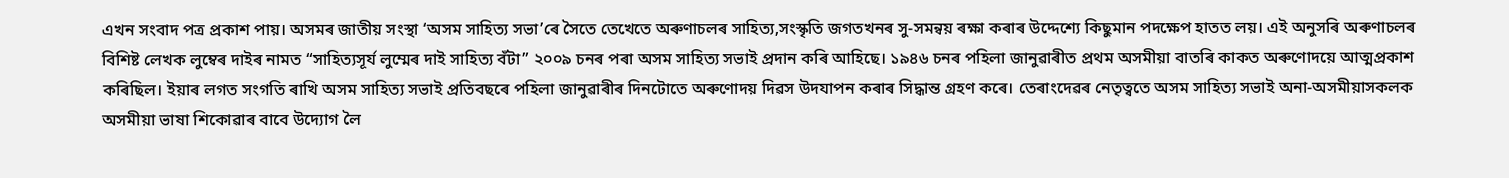এখন সংবাদ পত্ৰ প্ৰকাশ পায়। অসমৰ জাতীয় সংস্থা ‘অসম সাহিত্য সভা’ৰে সৈতে তেখেতে অৰুণাচলৰ সাহিত্য,সংস্কৃতি জগতখনৰ সু-সমন্বয় ৰক্ষা কৰাৰ উদ্দেশ্যে কিছুমান পদক্ষেপ হাতত লয়। এই অনুসৰি অৰুণাচলৰ বিশিষ্ট লেখক লুম্বেৰ দাইৰ নামত “সাহিত্যসূৰ্য লুম্মেৰ দাই সাহিত্য বঁটা” ২০০৯ চনৰ পৰা অসম সাহিত্য সভাই প্ৰদান কৰি আহিছে। ১৯৪৬ চনৰ পহিলা জানুৱাৰীত প্ৰথম অসমীয়া বাতৰি কাকত অৰুণোদয়ে আত্মপ্রকাশ কৰিছিল। ইয়াৰ লগত সংগতি ৰাখি অসম সাহিত্য সভাই প্ৰতিবছৰে পহিলা জানুৱাৰীৰ দিনটোতে অৰুণোদয় দিৱস উদযাপন কৰাৰ সিদ্ধান্ত গ্রহণ কৰে। তেৰাংদেৱৰ নেতৃত্বতে অসম সাহিত্য সভাই অনা-অসমীয়াসকলক অসমীয়া ভাষা শিকোৱাৰ বাবে উদ্যোগ লৈ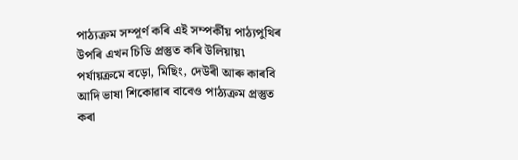পাঠ্যক্রম সম্পূৰ্ণ কৰি এই সম্পৰ্কীয় পাঠ্যপুথিৰ উপৰি এখন চিডি প্রস্তুত কৰি উলিয়ায়৷ পর্যায়ক্রমে বড়ো, মিছিং, দেউৰী আৰু কাৰবি আদি ভাষা শিকোৱাৰ বাবেও পাঠ্যক্রম প্ৰস্তুত কৰা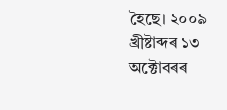হৈছে। ২০০৯ খ্রীষ্টাব্দৰ ১৩ অক্টোবৰৰ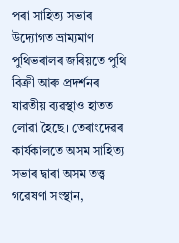পৰা সাহিত্য সভাৰ উদ্যোগত ভ্রাম্যমাণ পুথিভৰালৰ জৰিয়তে পুথি বিক্ৰী আৰু প্ৰদৰ্শনৰ যাৱতীয় ব্যৱস্থাও হাতত লোৱা হৈছে। তেৰাংদেৱৰ কাৰ্যকালতে অসম সাহিত্য সভাৰ দ্বাৰা অসম তত্ত্ব গৱেষণা সংস্থান,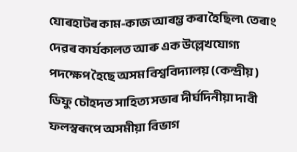যোৰহাটৰ কাম-কাজ আৰম্ভ কৰা হৈছিল৷ তেৰাং দেৱৰ কাৰ্যকালত আৰু এক উল্লেখযোগ্য পদক্ষেপ হৈছে অসম বিশ্ববিদ্যালয় (কেন্দ্রীয়) ডিফু চৌহদত সাহিত্য সভাৰ দীর্ঘদিনীয়া দাবী ফলস্বৰূপে অসমীয়া বিভাগ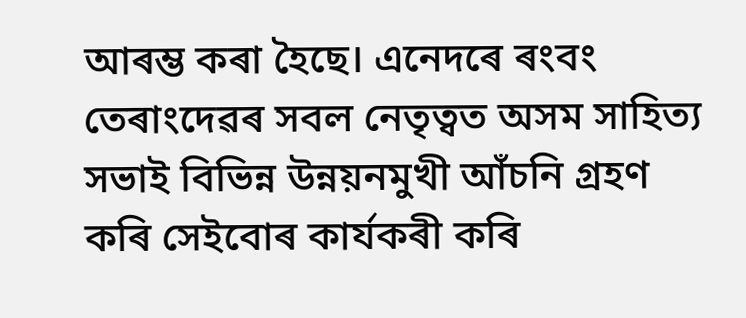আৰম্ভ কৰা হৈছে। এনেদৰে ৰংবং তেৰাংদেৱৰ সবল নেতৃত্বত অসম সাহিত্য সভাই বিভিন্ন উন্নয়নমুখী আঁচনি গ্ৰহণ কৰি সেইবোৰ কাৰ্যকৰী কৰি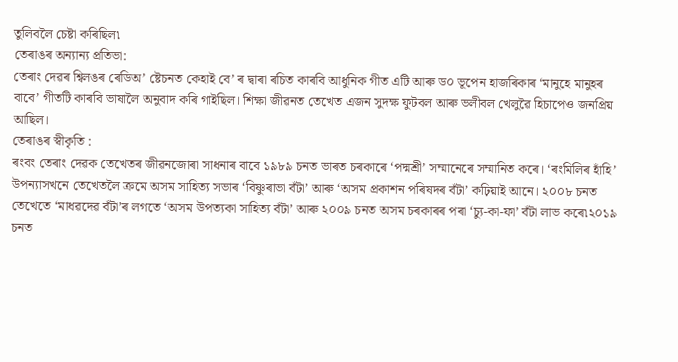তুলিবলৈ চেষ্টা কৰিছিল৷
তেৰাঙৰ অন্যান্য প্রতিভা:
তেৰাং দেৱৰ শ্বিলঙৰ ৰেডিঅ’ ষ্টেচনত কেহাই বে’ ৰ দ্বাৰা ৰচিত কাৰবি আধুনিক গীত এটি আৰু ড০ ভূপেন হাজৰিকাৰ ‘মানুহে মানুহৰ বাবে’ গীতটি কাৰবি ভাষালৈ অনুবাদ কৰি গাইছিল। শিক্ষা জীৱনত তেখেত এজন সুদক্ষ ফুটবল আৰু ভলীবল খেলুৱৈ হিচাপেও জনপ্রিয় আছিল।
তেৰাঙৰ স্বীকৃতি :
ৰংবং তেৰাং দেৱক তেখেতৰ জীৱনজোৰা সাধনাৰ বাবে ১৯৮৯ চনত ভাৰত চৰকাৰে ‘পদ্মশ্রী’ সম্মানেৰে সম্মানিত কৰে। ‘ৰংমিলিৰ হাঁহি’ উপন্যাসখনে তেখেতলৈ ক্রমে অসম সাহিত্য সভাৰ ‘বিষ্ণুৰাভা বঁটা’ আৰু ‘অসম প্রকাশন পৰিষদৰ বঁটা’ কঢ়িয়াই আনে। ২০০৮ চনত তেখেতে ‘মাধৱদেৱ বঁটা’ৰ লগতে ‘অসম উপত্যকা সাহিত্য বঁটা’ আৰু ২০০৯ চনত অসম চৰকাৰৰ পৰা ‘চ্যু-কা-ফা’ বঁটা লাভ কৰে৷২০১৯ চনত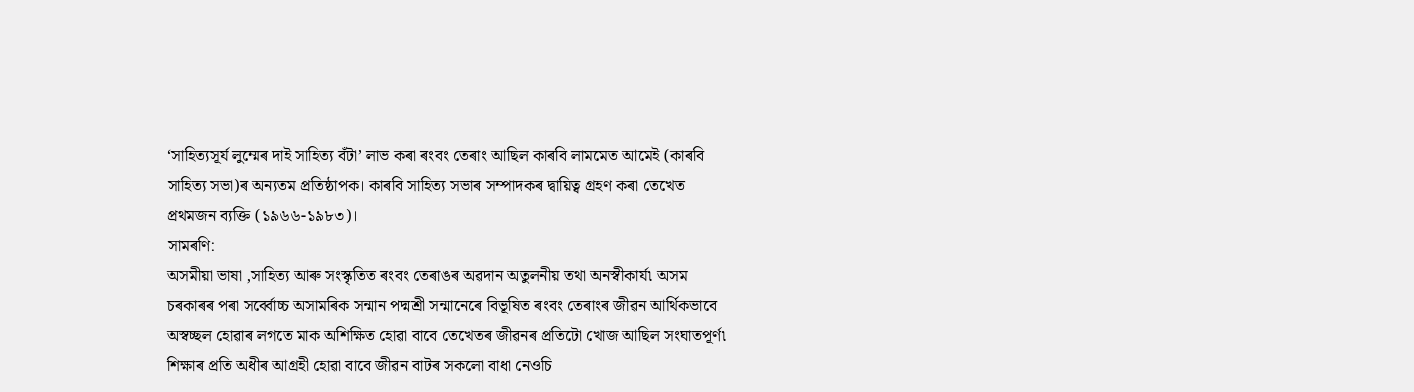‘সাহিত্যসূৰ্য লুম্মেৰ দাই সাহিত্য বঁটা’ লাভ কৰা ৰংবং তেৰাং আছিল কাৰবি লামমেত আমেই (কাৰবি সাহিত্য সভা)ৰ অন্যতম প্রতিষ্ঠাপক। কাৰবি সাহিত্য সভাৰ সম্পাদকৰ দ্বায়িত্ব গ্ৰহণ কৰা তেখেত প্রথমজন ব্যক্তি (১৯৬৬-১৯৮৩)।
সামৰণি:
অসমীয়া ভাষা ,সাহিত্য আৰু সংস্কৃতিত ৰংবং তেৰাঙৰ অৱদান অতুলনীয় তথা অনস্বীকাৰ্য৷ অসম চৰকাৰৰ পৰা সৰ্ব্বোচ্চ অসামৰিক সন্মান পদ্মশ্ৰী সন্মানেৰে বিভূষিত ৰংবং তেৰাংৰ জীৱন আৰ্থিকভাবে অস্বচ্ছল হোৱাৰ লগতে মাক অশিক্ষিত হোৱা বাবে তেখেতৰ জীৱনৰ প্ৰতিটো খোজ আছিল সংঘাতপূৰ্ণ৷ শিক্ষাৰ প্ৰতি অধীৰ আগ্ৰহী হোৱা বাবে জীৱন বাটৰ সকলো বাধা নেওচি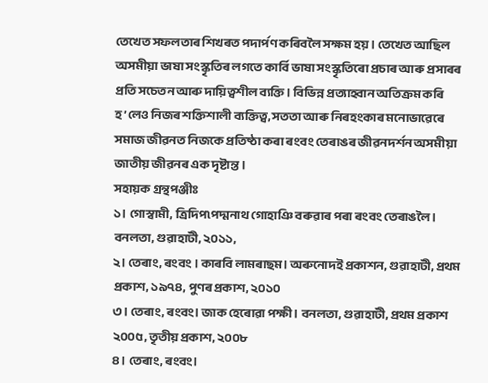তেখেত সফলতাৰ শিখৰত পদাৰ্পণ কৰিবলৈ সক্ষম হয়। তেখেত আছিল অসমীয়া ভাষা সংস্কৃতিৰ লগতে কাৰ্বি ভাষা সংস্কৃতিৰো প্ৰচাৰ আৰু প্ৰসাৰৰ প্ৰতি সচেতন আৰু দায়িত্বশীল ব্যক্তি। বিভিন্ন প্ৰত্যাহ্বান অতিক্ৰম কৰি হ’লেও নিজৰ শক্তিশালী ব্যক্তিত্ব, সততা আৰু নিৰহংকাৰ মনোভাৱেৰে সমাজ জীৱনত নিজকে প্ৰতিষ্ঠা কৰা ৰংবং তেৰাঙৰ জীৱনদৰ্শন অসমীয়া জাতীয় জীৱনৰ এক দৃষ্টান্ত ।
সহায়ক গ্ৰন্থপঞ্জীঃ
১। গোস্বামী, ত্রিদিপ৷পদ্মনাথ গোহাঞি বৰুৱাৰ পৰা ৰংবং তেৰাঙলৈ। বনলতা, গুৱাহাটী, ২০১১,
২। তেৰাং, ৰংবং । কাৰবি লামৰাছম। অৰুনোদই প্রকাশন, গুৱাহাটী, প্রথম প্রকাশ, ১৯৭৪, পুণৰ প্রকাশ, ২০১০
৩। তেৰাং, ৰংবং। জাক হেৰোৱা পক্ষী। বনলতা, গুৱাহাটী, প্রথম প্রকাশ ২০০৫, তৃতীয় প্রকাশ, ২০০৮
৪। তেৰাং, ৰংবং।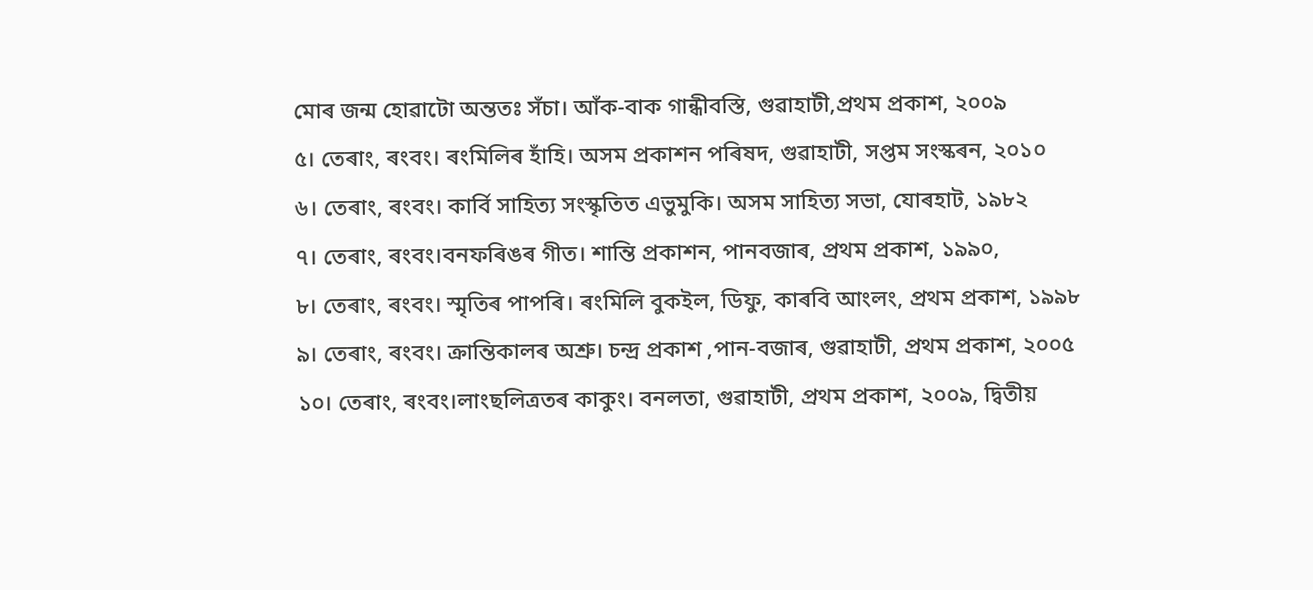মোৰ জন্ম হোৱাটো অন্ততঃ সঁচা। আঁক-বাক গান্ধীবস্তি, গুৱাহাটী,প্রথম প্রকাশ, ২০০৯
৫। তেৰাং, ৰংবং। ৰংমিলিৰ হাঁহি। অসম প্রকাশন পৰিষদ, গুৱাহাটী, সপ্তম সংস্কৰন, ২০১০
৬। তেৰাং, ৰংবং। কার্বি সাহিত্য সংস্কৃতিত এভুমুকি। অসম সাহিত্য সভা, যোৰহাট, ১৯৮২
৭। তেৰাং, ৰংবং।বনফৰিঙৰ গীত। শান্তি প্রকাশন, পানবজাৰ, প্রথম প্রকাশ, ১৯৯০,
৮। তেৰাং, ৰংবং। স্মৃতিৰ পাপৰি। ৰংমিলি বুকইল, ডিফু, কাৰবি আংলং, প্রথম প্রকাশ, ১৯৯৮
৯। তেৰাং, ৰংবং। ক্রান্তিকালৰ অশ্রু। চন্দ্র প্রকাশ ,পান-বজাৰ, গুৱাহাটী, প্রথম প্রকাশ, ২০০৫
১০। তেৰাং, ৰংবং।লাংছলিত্ৰতৰ কাকুং। বনলতা, গুৱাহাটী, প্রথম প্রকাশ, ২০০৯, দ্বিতীয়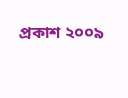প্রকাশ ২০০৯